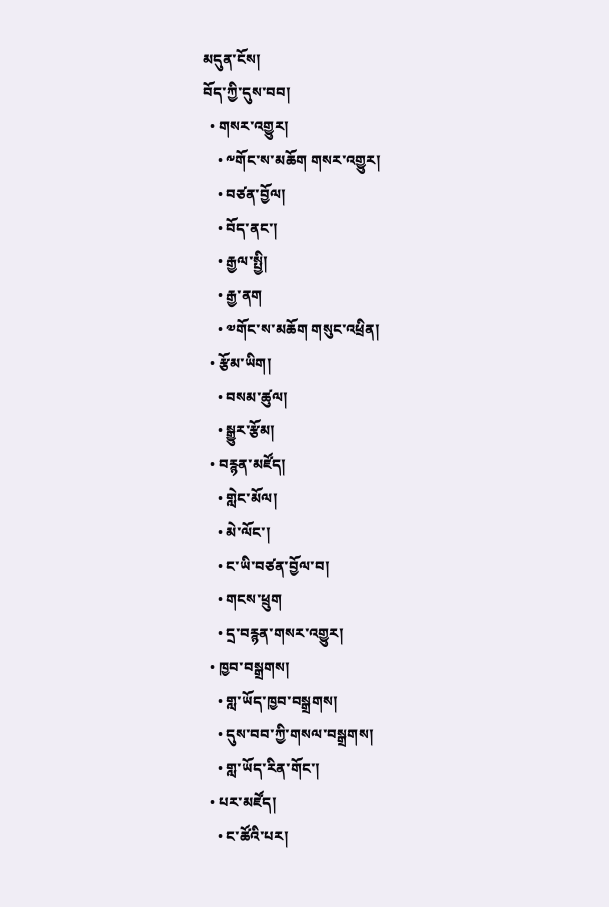མདུན་ངོས།
བོད་ཀྱི་དུས་བབ།
  • གསར་འགྱུར།
    • ༸གོང་ས་མཆོག གསར་འགྱུར།
    • བཙན་བྱོལ།
    • བོད་ནང་།
    • རྒྱལ་སྤྱི།
    • རྒྱ་ནག
    • ༧གོང་ས་མཆོག གསུང་འཕྲིན།
  • རྩོམ་ཡིག།
    • བསམ་ཚུལ།
    • སྒྱུར་རྩོམ།
  • བརྙན་མཛོད།
    • གླེང་མོལ།
    • མེ་ལོང་།
    • ང་ཡི་བཙན་བྱོལ་བ།
    • གངས་ཕྲུག
    • དྲ་བརྙན་གསར་འགྱུར།
  • ཁྱབ་བསྒྲགས།
    • གླ་ཡོད་ཁྱབ་བསྒྲགས།
    • དུས་བབ་ཀྱི་གསལ་བསྒྲགས།
    • གླ་ཡོད་རིན་གོང་།
  • པར་མཛོད།
    • ང་ཚོའི་པར།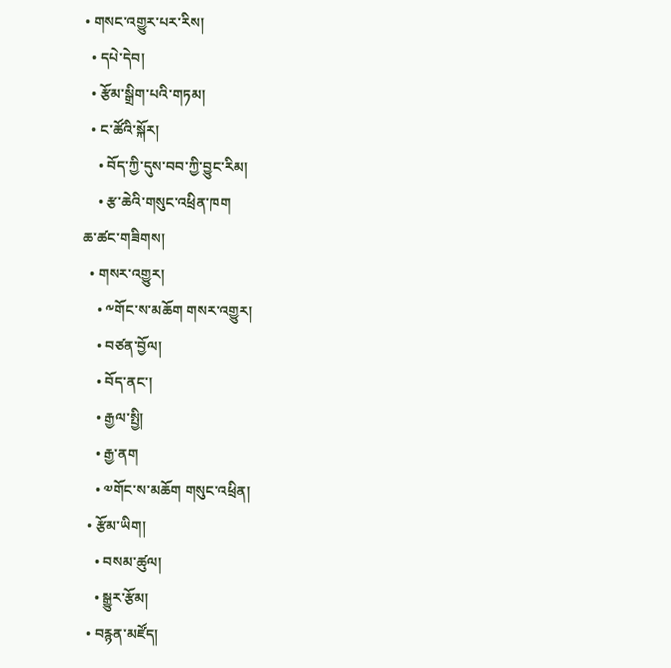• གསང་འགྱུར་པར་རིས།
  • དཔེ་དེབ།
  • རྩོམ་སྒྲིག་པའི་གཏམ།
  • ང་ཚོའི་སྐོར།
    • བོད་ཀྱི་དུས་བབ་ཀྱི་བྱུང་རིམ།
    • རྩ་ཆེའི་གསུང་འཕྲིན་ཁག
ཆ་ཚང་གཟིགས།
  • གསར་འགྱུར།
    • ༸གོང་ས་མཆོག གསར་འགྱུར།
    • བཙན་བྱོལ།
    • བོད་ནང་།
    • རྒྱལ་སྤྱི།
    • རྒྱ་ནག
    • ༧གོང་ས་མཆོག གསུང་འཕྲིན།
  • རྩོམ་ཡིག།
    • བསམ་ཚུལ།
    • སྒྱུར་རྩོམ།
  • བརྙན་མཛོད།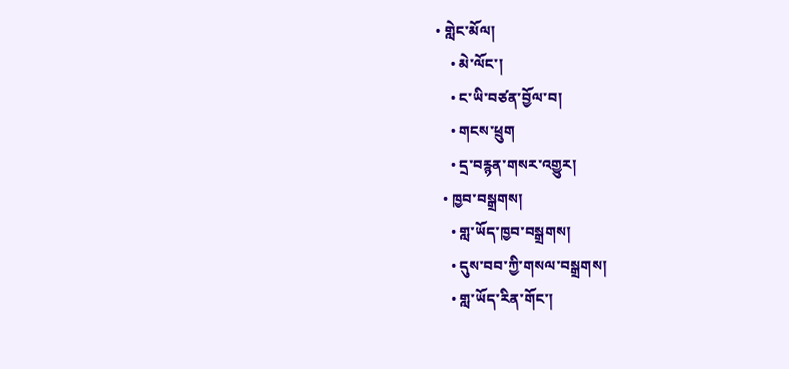• གླེང་མོལ།
    • མེ་ལོང་།
    • ང་ཡི་བཙན་བྱོལ་བ།
    • གངས་ཕྲུག
    • དྲ་བརྙན་གསར་འགྱུར།
  • ཁྱབ་བསྒྲགས།
    • གླ་ཡོད་ཁྱབ་བསྒྲགས།
    • དུས་བབ་ཀྱི་གསལ་བསྒྲགས།
    • གླ་ཡོད་རིན་གོང་།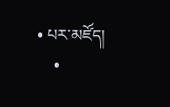• པར་མཛོད།
    •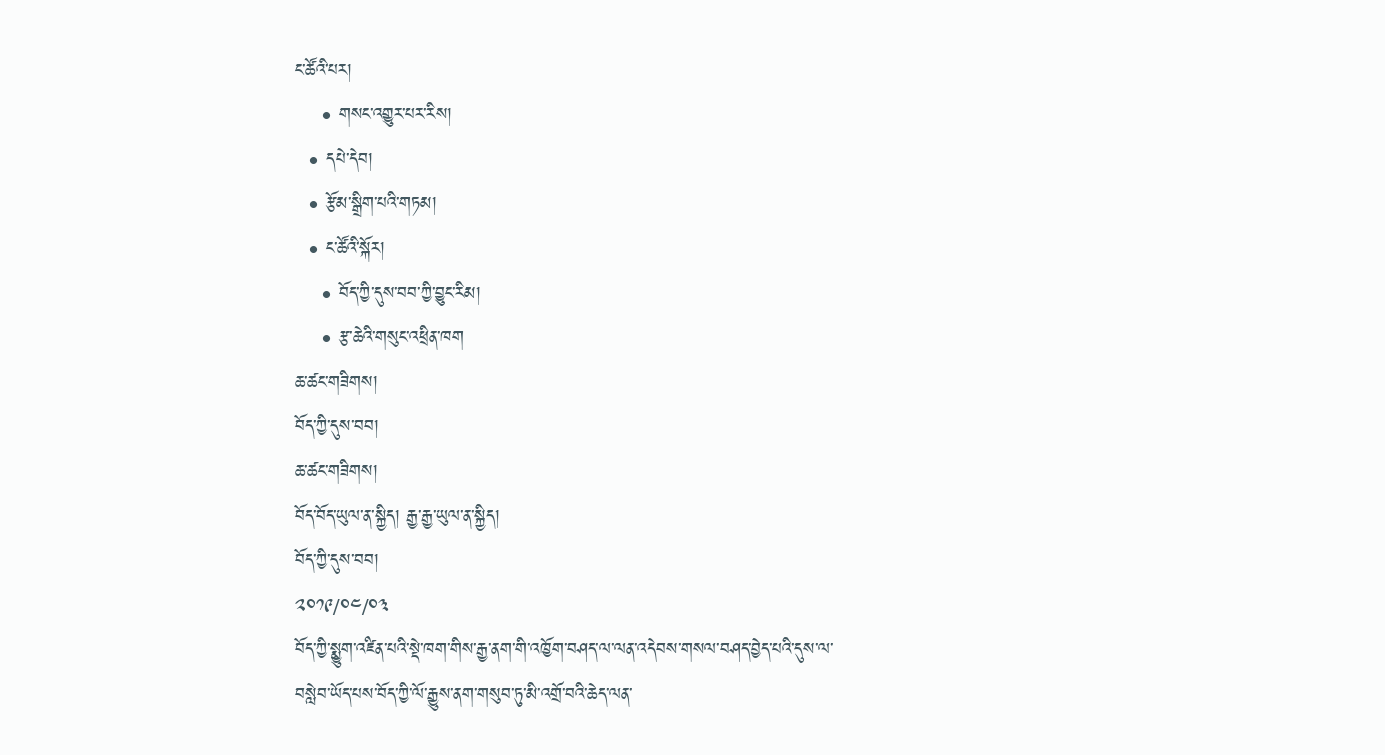ང་ཚོའི་པར།
    • གསང་འགྱུར་པར་རིས།
  • དཔེ་དེབ།
  • རྩོམ་སྒྲིག་པའི་གཏམ།
  • ང་ཚོའི་སྐོར།
    • བོད་ཀྱི་དུས་བབ་ཀྱི་བྱུང་རིམ།
    • རྩ་ཆེའི་གསུང་འཕྲིན་ཁག
ཆ་ཚང་གཟིགས།
བོད་ཀྱི་དུས་བབ།
ཆ་ཚང་གཟིགས།
བོད་བོད་ཡུལ་ན་སྐྱིད། རྒྱ་རྒྱ་ཡུལ་ན་སྐྱིད།
བོད་ཀྱི་དུས་བབ།
༢༠༡༩/༠༤/༠༣
བོད་ཀྱི་སྨྱུག་འཛིན་པའི་སྡེ་ཁག་གིས་རྒྱ་ནག་གི་འཁྱོག་བཤད་ལ་ལན་འདེབས་གསལ་བཤད་བྱེད་པའི་དུས་ལ་བསླེབ་ཡོད་པས་བོད་ཀྱི་ལོ་རྒྱུས་ནག་གསུབ་ཏུ་མི་འགྲོ་བའི་ཆེད་ལན་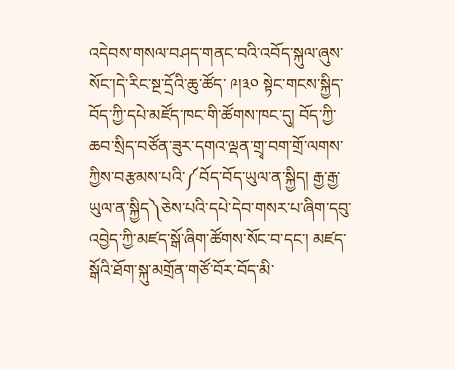འདེབས་གསལ་བཤད་གནང་བའི་འབོད་སྐུལ་ཞུས་སོང་།དེ་རིང་སྔ་དྲོའི་ཆུ་ཚོད་ ༩།༣༠ སྟེང་གངས་སྐྱིད་བོད་ཀྱི་དཔེ་མཛོད་ཁང་གི་ཚོགས་ཁང་དུ། བོད་ཀྱི་ཆབ་སྲིད་བཙོན་ཟུར་དགའ་ལྡན་གྲྭ་བག་གྲོ་ལགས་ཀྱིས་བརྩམས་པའི་༼བོད་བོད་ཡུལ་ན་སྐྱིད། རྒྱ་རྒྱ་ཡུལ་ན་སྐྱིད༽ཅེས་པའི་དཔེ་དེབ་གསར་པ་ཞིག་དབུ་འབྱེད་ཀྱི་མཛད་སྒོ་ཞིག་ཚོགས་སོང་བ་དང་། མཛད་སྒོའི་ཐོག་སྐུ་མགྲོན་གཙོ་བོར་བོད་མི་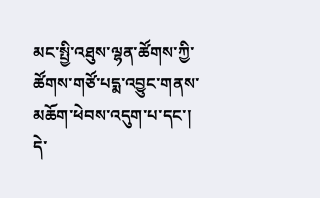མང་སྤྱི་འཐུས་ལྷན་ཚོགས་ཀྱི་ཚོགས་གཙོ་པདྨ་འབྱུང་གནས་མཆོག་ཕེབས་འདུག་པ་དང་། དེ་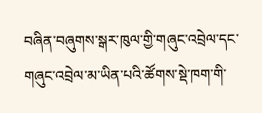བཞིན་བཞུགས་སྒར་ཁུལ་གྱི་གཞུང་འབྲེལ་དང་གཞུང་འབྲེལ་མ་ཡིན་པའི་ཚོགས་སྡེ་ཁག་གི་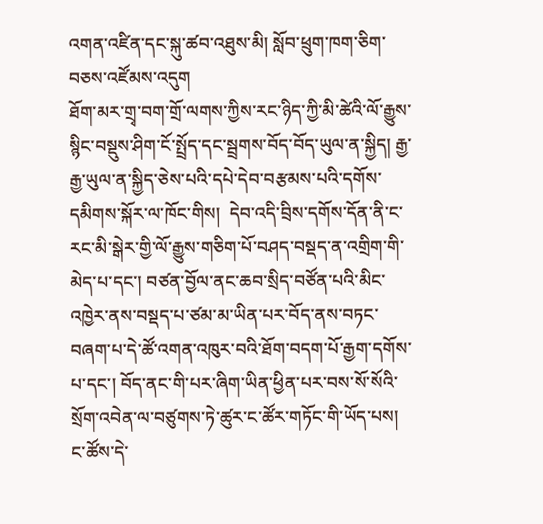འགན་འཛིན་དང་སྐུ་ཚབ་འཐུས་མི། སློབ་ཕྲུག་ཁག་ཅིག་བཅས་འཛོམས་འདུག
ཐོག་མར་གྲྭ་བག་གྲོ་ལགས་ཀྱིས་རང་ཉིད་ཀྱི་མི་ཚེའི་ལོ་རྒྱུས་སྙིང་བསྡུས་ཤིག་ངོ་སྤྲོད་དང་སྦྲགས་བོད་བོད་ཡུལ་ན་སྐྱིད། རྒྱ་རྒྱ་ཡུལ་ན་སྐྱིད་ཅེས་པའི་དཔེ་དེབ་བརྩམས་པའི་དགོས་དམིགས་སྐོར་ལ་ཁོང་གིས།  དེབ་འདི་བྲིས་དགོས་དོན་ནི་ང་རང་མི་སྒེར་གྱི་ལོ་རྒྱུས་གཅིག་པོ་བཤད་བསྡད་ན་འགྲིག་གི་མེད་པ་དང་། བཙན་བྱོལ་ནང་ཆབ་སྲིད་བཙོན་པའི་མིང་འཁྱེར་ནས་བསྡད་པ་ཙམ་མ་ཡིན་པར་བོད་ནས་བཏང་བཞག་པ་དེ་ཚོ་འགན་འཁུར་བའི་ཐོག་བདག་པོ་རྒྱག་དགོས་པ་དང་། བོད་ནང་གི་པར་ཞིག་ཡིན་ཕྱིན་པར་བས་སོ་སོའི་སྲོག་འབེན་ལ་བཙུགས་ཏེ་ཚུར་ང་ཚོར་གཏོང་གི་ཡོད་པས། ང་ཚོས་དེ་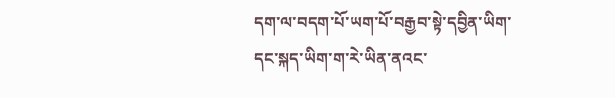དག་ལ་བདག་པོ་ཡག་པོ་བརྒྱབ་སྟེ་དབྱིན་ཡིག་དང་སྐད་ཡིག་ག་རེ་ཡིན་ནའང་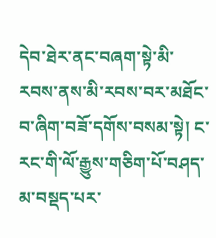དེབ་ཐེར་ནང་བཞག་སྟེ་མི་རབས་ནས་མི་རབས་བར་མཐོང་བ་ཞིག་བཟོ་དགོས་བསམ་སྟེ། ང་རང་གི་ལོ་རྒྱུས་གཅིག་པོ་བཤད་མ་བསྡད་པར་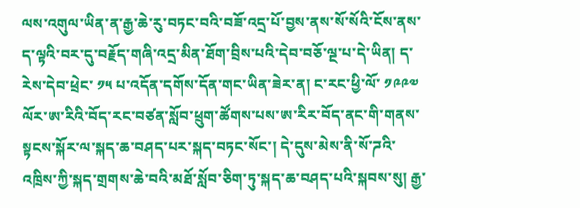ལས་འགུལ་ཡིན་ན་རྒྱ་ཆེ་རུ་བཏང་བའི་བཟོ་འདྲ་པོ་བྱས་ནས་སོ་སོའི་ངོས་ནས་ད་ལྟའི་བར་དུ་བརྗོད་གཞི་འདྲ་མིན་ཐོག་བྲིས་པའི་དེབ་བཅོ་ལྔ་པ་དེ་ཡིན། ད་རེས་དེབ་ཕྲེང་ ༡༥ པ་འདོན་དགོས་དོན་གང་ཡིན་ཟེར་ན། ང་རང་ཕྱི་ལོ་ ༡༩༩༧ ལོར་ཨ་རིའི་བོད་རང་བཙན་སློབ་ཕྲུག་ཚོགས་པས་ཨ་རིར་བོད་ནང་གི་གནས་སྟངས་སྐོར་ལ་སྐད་ཆ་བཤད་པར་སྐད་བཏང་སོང་། དེ་དུས་མེས་ནི་སོ་ཌའི་འཁྲིས་ཀྱི་སྐད་གྲགས་ཆེ་བའི་མཐོ་སློབ་ཅིག་ཏུ་སྐད་ཆ་བཤད་པའི་སྐབས་སུ། རྒྱ་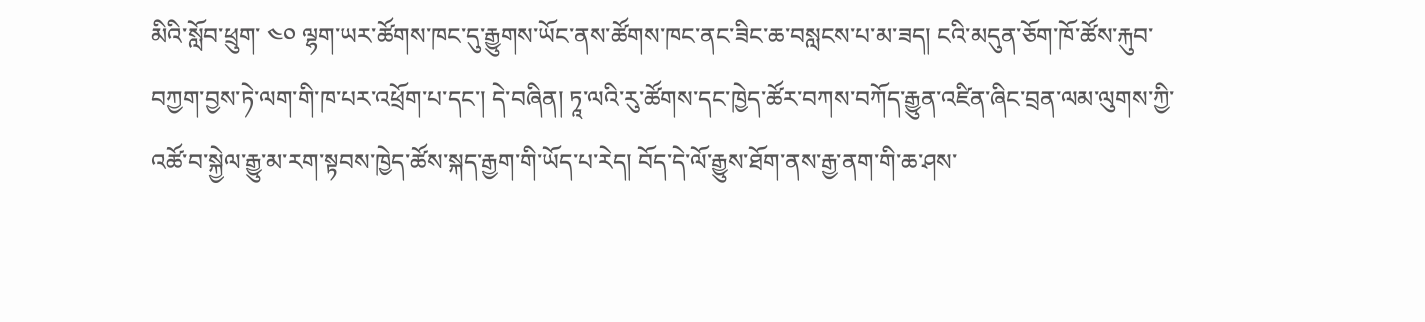མིའི་སློབ་ཕྲུག་ ༤༠ ལྷག་ཡར་ཚོགས་ཁང་དུ་རྒྱུགས་ཡོང་ནས་ཚོགས་ཁང་ནང་ཟིང་ཆ་བསླངས་པ་མ་ཟད། ངའི་མདུན་ཅོག་ཁོ་ཚོས་རྐུབ་བཀྱག་བྱས་ཏེ་ལག་གི་ཁ་པར་འཕྲོག་པ་དང་། དེ་བཞིན། ཏཱ་ལའི་རུ་ཚོགས་དང་ཁྱེད་ཚོར་བཀས་བཀོད་རྒྱུན་འཛིན་ཞིང་བྲན་ལམ་ལུགས་ཀྱི་འཚོ་བ་སྐྱེལ་རྒྱུ་མ་རག་སྟབས་ཁྱེད་ཚོས་སྐད་རྒྱག་གི་ཡོད་པ་རེད། བོད་དེ་ལོ་རྒྱུས་ཐོག་ནས་རྒྱ་ནག་གི་ཆ་ཤས་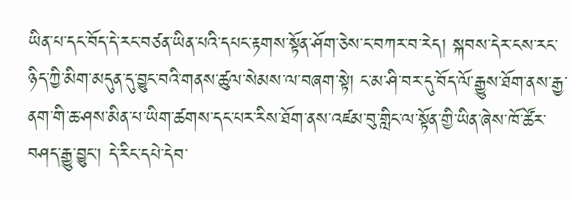ཡིན་པ་དང་བོད་དེ་རང་བཙན་ཡིན་པའི་དཔང་རྟགས་སྟོན་ཤོག་ཅེས་ང་བཀར་བ་རེད། སྐབས་དེར་ངས་རང་ཉིད་ཀྱི་མིག་མདུན་དུ་བྱུང་བའི་གནས་ཚུལ་སེམས་ལ་བཞག་སྟེ། ང་མ་ཤི་བར་དུ་བོད་ལོ་རྒྱུས་ཐོག་ནས་རྒྱ་ནག་གི་ཆ་ཤས་མིན་པ་ཡིག་ཚགས་དང་པར་རིས་ཐོག་ནས་འཛམ་བུ་གླིང་ལ་སྟོན་གྱི་ཡིན་ཞེས་ཁོ་ཚོར་བཤད་རྒྱུ་བྱུང་། དེ་རིང་དཔེ་དེབ་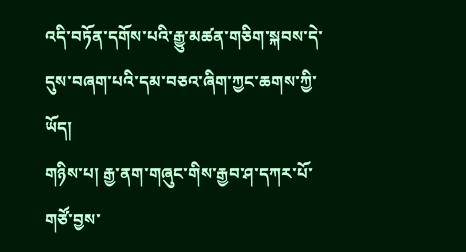འདི་བཏོན་དགོས་པའི་རྒྱུ་མཚན་གཅིག་སྐབས་དེ་དུས་བཞག་པའི་དམ་བཅའ་ཞིག་ཀྱང་ཆགས་ཀྱི་ཡོད།
གཉིས་པ། རྒྱ་ནག་གཞུང་གིས་རྒྱབ་ཤ་དཀར་པོ་གཙོ་བྱས་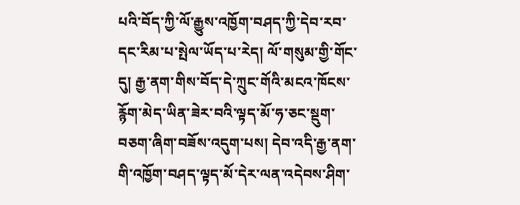པའི་བོད་ཀྱི་ལོ་རྒྱུས་འཁྱོག་བཤད་ཀྱི་དེབ་རབ་དང་རིམ་པ་སྤེལ་ཡོད་པ་རེད། ལོ་གསུམ་གྱི་གོང་དུ། རྒྱ་ནག་གིས་བོད་དེ་ཀྲུང་གོའི་མངའ་ཁོངས་རྙོག་མེད་ཡིན་ཟེར་བའི་ལྟད་མོ་ཧ་ཅང་སྡུག་བཅག་ཞིག་བཟོས་འདུག་པས། དེབ་འདི་རྒྱ་ནག་གི་འཁྱོག་བཤད་ལྟད་མོ་དེར་ལན་འདེབས་ཤིག་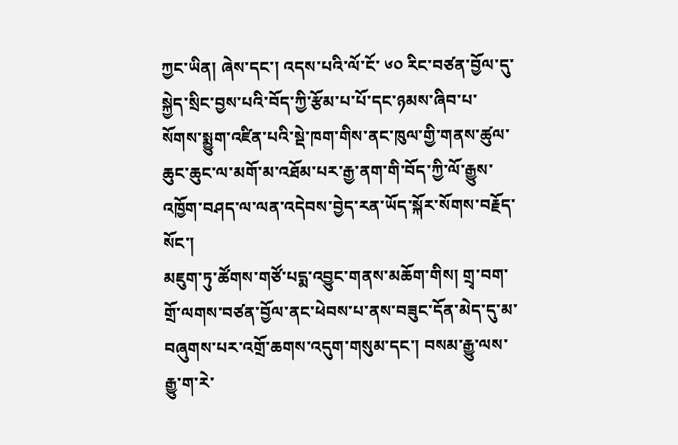ཀྱང་ཡིན། ཞེས་དང་། འདས་པའི་ལོ་ངོ་ ༦༠ རིང་བཙན་བྱོལ་དུ་སྐྱེད་སྲིང་བྱས་པའི་བོད་ཀྱི་རྩོམ་པ་པོ་དང་ཉམས་ཞིབ་པ་སོགས་སྨྱུག་འཛིན་པའི་སྡེ་ཁག་གིས་ནང་ཁུལ་གྱི་གནས་ཚུལ་ཆུང་ཆུང་ལ་མགོ་མ་འཐོམ་པར་རྒྱ་ནག་གི་བོད་ཀྱི་ལོ་རྒྱུས་འཁྱོག་བཤད་ལ་ལན་འདེབས་བྱེད་རན་ཡོད་སྐོར་སོགས་བརྗོད་སོང་།
མཇུག་ཏུ་ཚོགས་གཙོ་པདྨ་འབྱུང་གནས་མཆོག་གིས། གྲྭ་བག་གྲོ་ལགས་བཙན་བྱོལ་ནང་ཕེབས་པ་ནས་བཟུང་དོན་མེད་དུ་མ་བཞུགས་པར་འགྲོ་ཆགས་འདུག་གསུམ་དང་། བསམ་རྒྱུ་ལས་རྒྱུ་ག་རེ་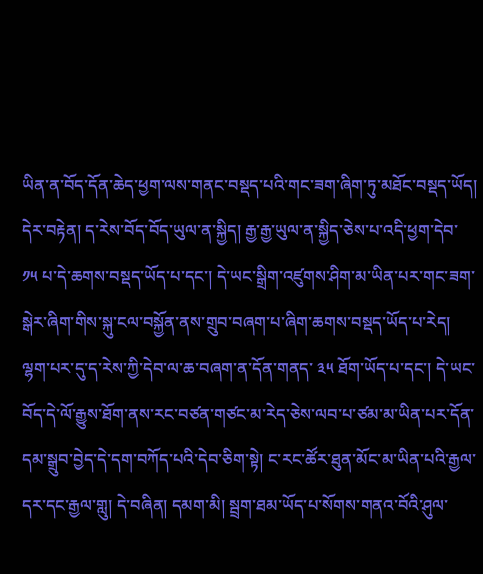ཡིན་ན་བོད་དོན་ཆེད་ཕྱག་ལས་གནང་བསྡད་པའི་གང་ཟག་ཞིག་ཏུ་མཐོང་བསྡད་ཡོད། དེར་བརྟེན། ད་རེས་བོད་བོད་ཡུལ་ན་སྐྱིད། རྒྱ་རྒྱ་ཡུལ་ན་སྐྱིད་ཅེས་པ་འདི་ཕྱག་དེབ་ ༡༥ པ་དེ་ཆགས་བསྡད་ཡོད་པ་དང་། དེ་ཡང་སྒྲིག་འཛུགས་ཤིག་མ་ཡིན་པར་གང་ཟག་སྒེར་ཞིག་གིས་སྐུ་ངལ་བསྐྱོན་ནས་གྲུབ་བཞག་པ་ཞིག་ཆགས་བསྡད་ཡོད་པ་རེད། ལྷག་པར་དུ་ད་རེས་ཀྱི་དེབ་ལ་ཆ་བཞག་ན་དོན་གནད་ ༣༥ ཐོག་ཡོད་པ་དང་། དེ་ཡང་བོད་དེ་ལོ་རྒྱུས་ཐོག་ནས་རང་བཙན་གཙང་མ་རེད་ཅེས་ལབ་པ་ཙམ་མ་ཡིན་པར་དོན་དམ་སྒྲུབ་བྱེད་དེ་དག་བཀོད་པའི་དེབ་ཅིག་སྟེ། ང་རང་ཚོར་ཐུན་མོང་མ་ཡིན་པའི་རྒྱལ་དར་དང་རྒྱལ་གླུ། དེ་བཞིན། དམག་མི། སྦྲག་ཐམ་ཡོད་པ་སོགས་གནའ་བོའི་ཤུལ་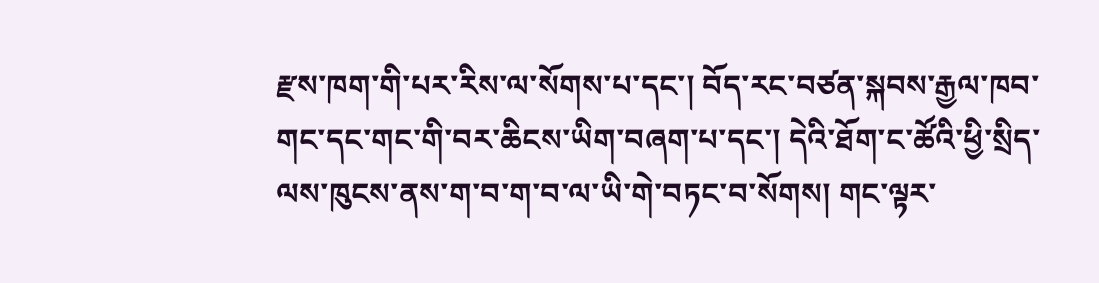རྫས་ཁག་གི་པར་རིས་ལ་སོགས་པ་དང་། བོད་རང་བཙན་སྐབས་རྒྱལ་ཁབ་གང་དང་གང་གི་བར་ཆིངས་ཡིག་བཞག་པ་དང་། དེའི་ཐོག་ང་ཚོའི་ཕྱི་སྲིད་ལས་ཁུངས་ནས་ག་བ་ག་བ་ལ་ཡི་གེ་བཏང་བ་སོགས། གང་ལྟར་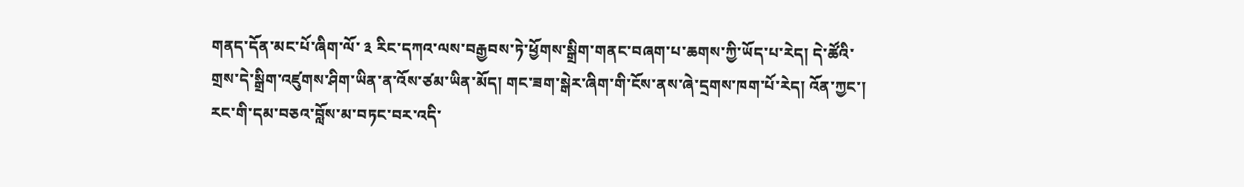གནད་དོན་མང་པོ་ཞིག་ལོ་ ༣ རིང་དཀའ་ལས་བརྒྱབས་ཏེ་ཕྱོགས་སྒྲིག་གནང་བཞག་པ་ཆགས་ཀྱི་ཡོད་པ་རེད། དེ་ཚོའི་གྲས་དེ་སྒྲིག་འཛུགས་ཤིག་ཡིན་ན་འོས་ཙམ་ཡིན་མོད། གང་ཟག་སྒེར་ཞིག་གི་ངོས་ནས་ཞེ་དྲགས་ཁག་པོ་རེད། འོན་ཀྱང་། རང་གི་དམ་བཅའ་བློས་མ་བཏང་བར་འདི་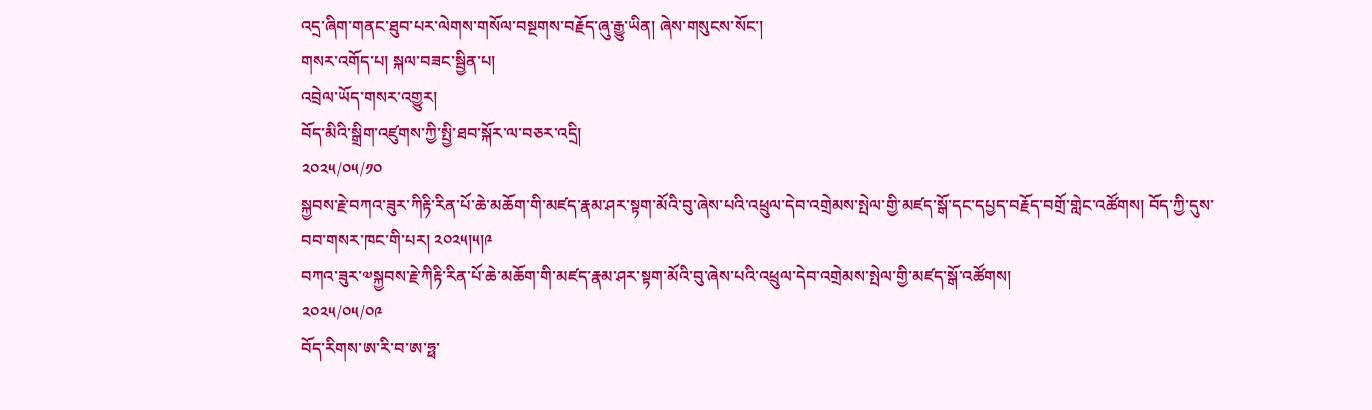འདྲ་ཞིག་གནང་ཐུབ་པར་ལེགས་གསོལ་བསྔགས་བརྗོད་ཞུ་རྒྱུ་ཡིན། ཞེས་གསུངས་སོང་།
གསར་འགོད་པ། སྐལ་བཟང་སྦྱིན་པ།
འབྲེལ་ཡོད་གསར་འགྱུར།
བོད་མིའི་སྒྲིག་འཛུགས་ཀྱི་སྤྱི་ཐབ་སྐོར་ལ་བཅར་འདྲི།
༢༠༢༥/༠༥/༡༠
སྐྱབས་རྗེ་བཀའ་ཟུར་ཀིརྟི་རིན་པོ་ཆེ་མཆོག་གི་མཛད་རྣམ་ཤར་སྟག་མོའི་བུ་ཞེས་པའི་འཕྲུལ་དེབ་འགྲེམས་སྤེལ་གྱི་མཛད་སྒོ་དང་དཔྱད་བརྗོད་བགྲོ་གླེང་འཚོགས། བོད་ཀྱི་དུས་བབ་གསར་ཁང་གི་པར། ༢༠༢༥།༥།༩
བཀའ་ཟུར་༧སྐྱབས་རྗེ་ཀིརྟི་རིན་པོ་ཆེ་མཆོག་གི་མཛད་རྣམ་ཤར་སྟག་མོའི་བུ་ཞེས་པའི་འཕྲུལ་དེབ་འགྲེམས་སྤེལ་གྱི་མཛད་སྒོ་འཚོགས།
༢༠༢༥/༠༥/༠༩
བོད་རིགས་ཨ་རི་བ་ཨ་ཧྥ་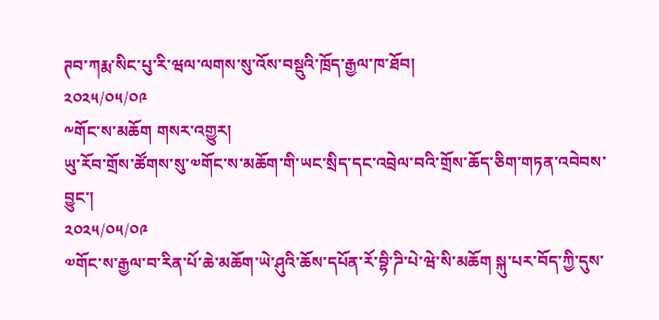ཊབ་ཀརྨ་སིང་པུ་རི་ཝལ་ལགས་སུ་འོས་བསྡུའི་ཁྲོད་རྒྱལ་ཁ་ཐོབ།
༢༠༢༥/༠༥/༠༩
༸གོང་ས་མཆོག གསར་འགྱུར།
ཡུ་རོབ་གྲོས་ཚོགས་སུ་༧གོང་ས་མཆོག་གི་ཡང་སྲིད་དང་འབྲེལ་བའི་གྲོས་ཆོད་ཅིག་གཏན་འབེབས་བྱུང་།
༢༠༢༥/༠༥/༠༩
༧གོང་ས་རྒྱལ་བ་རིན་པོ་ཆེ་མཆོག་ཡེ་ཤུའི་ཆོས་དཔོན་རོ་བྷི་ཌི་པེ་ཝེ་སི་མཆོག སྐུ་པར་བོད་ཀྱི་དུས་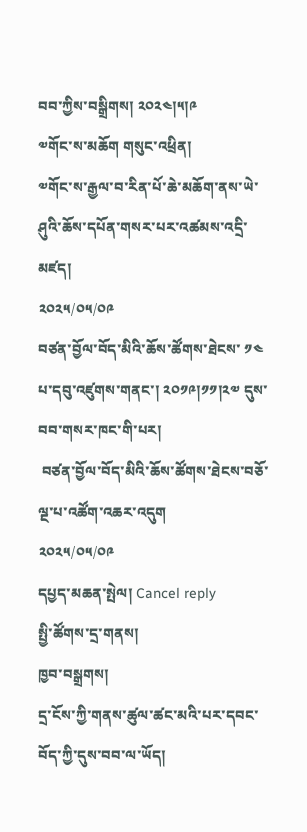བབ་ཀྱིས་བསྒྲིགས། ༢༠༢༤།༥།༩
༧གོང་ས་མཆོག གསུང་འཕྲིན།
༧གོང་ས་རྒྱལ་བ་རིན་པོ་ཆེ་མཆོག་ནས་ཡེ་ཤུའི་ཆོས་དཔོན་གསར་པར་འཚམས་འདྲི་མཛད།
༢༠༢༥/༠༥/༠༩
བཙན་བྱོལ་བོད་མིའི་ཆོས་ཚོགས་ཐེངས་ ༡༤ པ་དབུ་འཛུགས་གནང་། ༢༠༡༩།༡༡།༢༧ དུས་བབ་གསར་ཁང་གི་པར།
 བཙན་བྱོལ་བོད་མིའི་ཆོས་ཚོགས་ཐེངས་བཅོ་ལྔ་པ་འཚོག་འཆར་འདུག
༢༠༢༥/༠༥/༠༩
དཔྱད་མཆན་སྤེལ། Cancel reply
སྤྱི་ཚོགས་དྲ་གནས།
ཁྱབ་བསྒྲགས།
དྲ་ངོས་ཀྱི་གནས་ཚུལ་ཚང་མའི་པར་དབང་བོད་ཀྱི་དུས་བབ་ལ་ཡོད།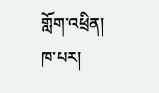གློག་འཕྲིན།
ཁ་པར།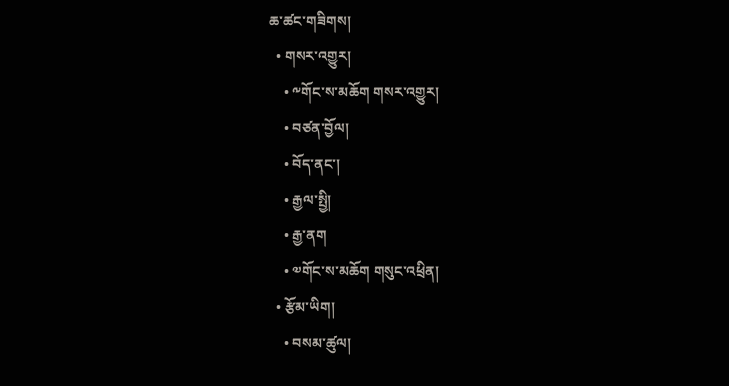ཆ་ཚང་གཟིགས།
  • གསར་འགྱུར།
    • ༸གོང་ས་མཆོག གསར་འགྱུར།
    • བཙན་བྱོལ།
    • བོད་ནང་།
    • རྒྱལ་སྤྱི།
    • རྒྱ་ནག
    • ༧གོང་ས་མཆོག གསུང་འཕྲིན།
  • རྩོམ་ཡིག།
    • བསམ་ཚུལ།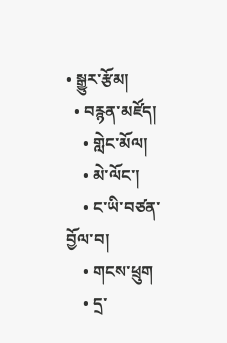• སྒྱུར་རྩོམ།
  • བརྙན་མཛོད།
    • གླེང་མོལ།
    • མེ་ལོང་།
    • ང་ཡི་བཙན་བྱོལ་བ།
    • གངས་ཕྲུག
    • དྲ་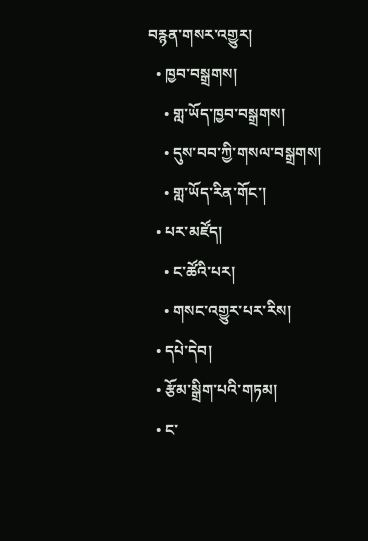བརྙན་གསར་འགྱུར།
  • ཁྱབ་བསྒྲགས།
    • གླ་ཡོད་ཁྱབ་བསྒྲགས།
    • དུས་བབ་ཀྱི་གསལ་བསྒྲགས།
    • གླ་ཡོད་རིན་གོང་།
  • པར་མཛོད།
    • ང་ཚོའི་པར།
    • གསང་འགྱུར་པར་རིས།
  • དཔེ་དེབ།
  • རྩོམ་སྒྲིག་པའི་གཏམ།
  • ང་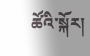ཚོའི་སྐོར།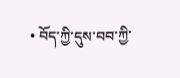• བོད་ཀྱི་དུས་བབ་ཀྱི་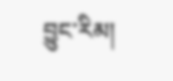བྱུང་རིམ།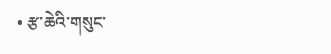• རྩ་ཆེའི་གསུང་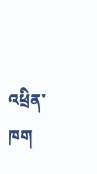འཕྲིན་ཁག